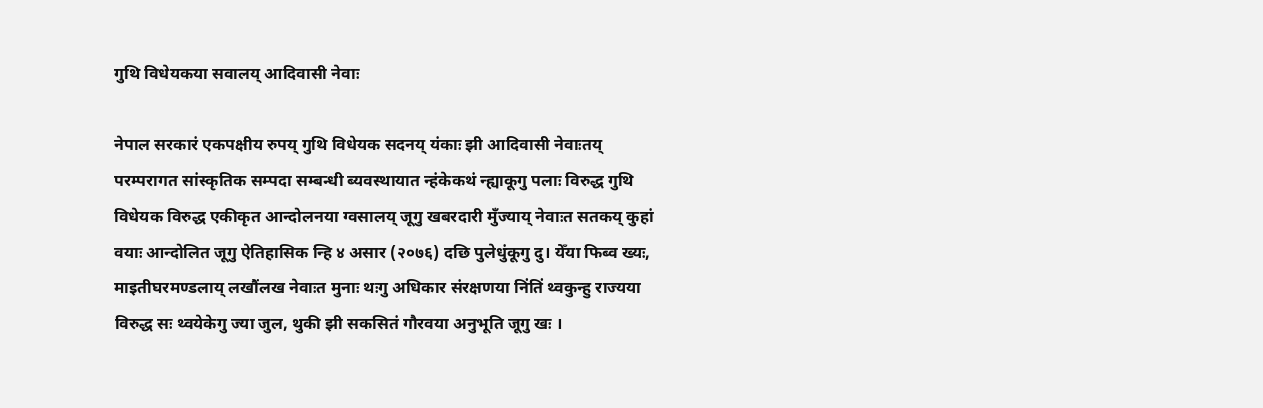गुथि विधेयकया सवालय् आदिवासी नेवाः

नेपाल सरकारं एकपक्षीय रुपय् गुथि विधेयक सदनय् यंकाः झी आदिवासी नेवाःतय् परम्परागत सांस्कृतिक सम्पदा सम्बन्धी ब्यवस्थायात न्हंकेकथं न्ह्याकूगु पलाः विरुद्ध गुथि विधेयक विरुद्ध एकीकृत आन्दोलनया ग्वसालय् जूगु खबरदारी मुँज्याय् नेवाःत सतकय् कुहां वयाः आन्दोलित जूगु ऐतिहासिक न्हि ४ असार (२०७६) दछि पुलेधुंकूगु दु। येँया फिब्व ख्यः, माइतीघरमण्डलाय् लखौंलख नेवाःत मुनाः थःगु अधिकार संरक्षणया निंतिं थ्वकुन्हु राज्यया विरुद्ध सः थ्वयेकेगु ज्या जुल, थुकी झी सकसितं गौरवया अनुभूति जूगु खः ।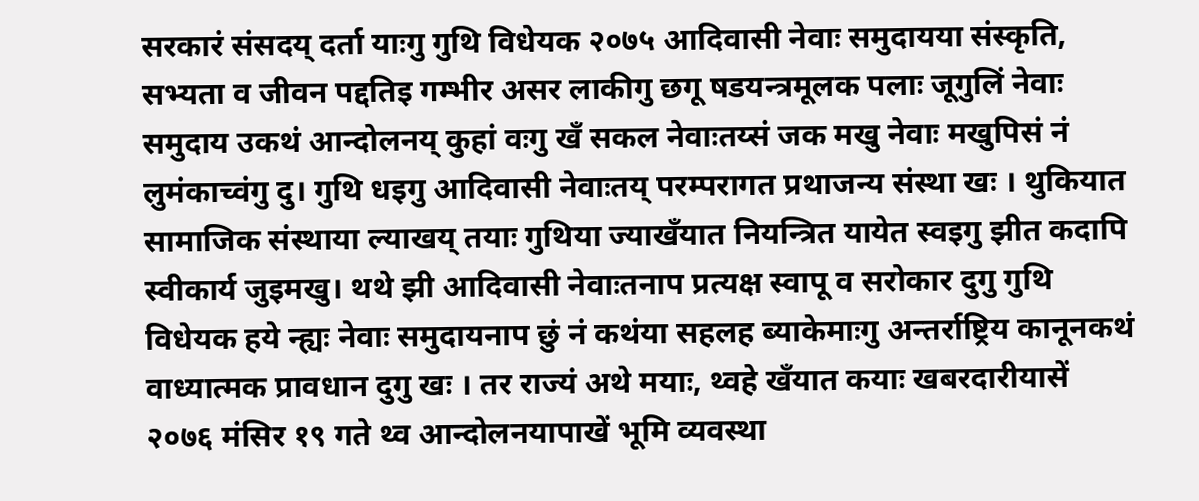सरकारं संसदय् दर्ता याःगु गुथि विधेयक २०७५ आदिवासी नेवाः समुदायया संस्कृति, सभ्यता व जीवन पद्दतिइ गम्भीर असर लाकीगु छगू षडयन्त्रमूलक पलाः जूगुलिं नेवाः समुदाय उकथं आन्दोलनय् कुहां वःगु खँ सकल नेवाःतय्सं जक मखु नेवाः मखुपिसं नं लुमंकाच्वंगु दु। गुथि धइगु आदिवासी नेवाःतय् परम्परागत प्रथाजन्य संस्था खः । थुकियात सामाजिक संस्थाया ल्याखय् तयाः गुथिया ज्याखँयात नियन्त्रित यायेत स्वइगु झीत कदापि स्वीकार्य जुइमखु। थथे झी आदिवासी नेवाःतनाप प्रत्यक्ष स्वापू व सरोकार दुगु गुथि विधेयक हये न्ह्यः नेवाः समुदायनाप छुं नं कथंया सहलह ब्याकेमाःगु अन्तर्राष्ट्रिय कानूनकथं वाध्यात्मक प्रावधान दुगु खः । तर राज्यं अथे मयाः, थ्वहे खँयात कयाः खबरदारीयासें २०७६ मंसिर १९ गते थ्व आन्दोलनयापाखें भूमि व्यवस्था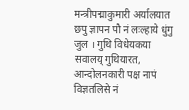मन्त्रीपद्माकुमारी अर्यालयात छपु ज्ञापन पौ नं लःल्हाये धुंगु जुल । गुथि विधेयकया सवालय् गुथियारत, आन्दोलनकारी पक्ष नापं विज्ञतलिसे नं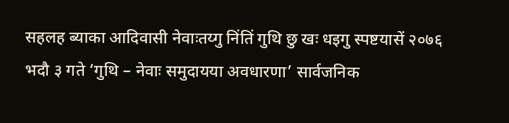सहलह ब्याका आदिवासी नेवाःतय्गु निंतिं गुथि छु खः धइगु स्पष्टयासें २०७६ भदौ ३ गते ‘गुथि – नेवाः समुदायया अवधारणा’ सार्वजनिक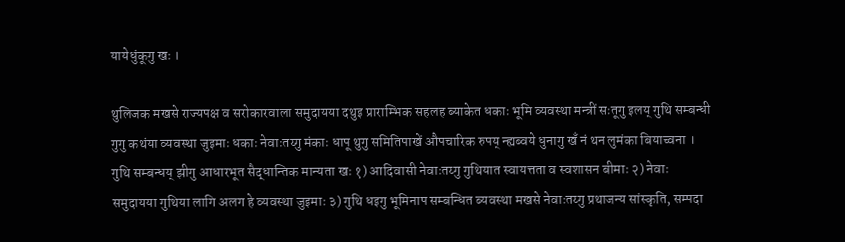यायेधुंकूगु खः ।

थुलिजक मखसे राज्यपक्ष व सरोकारवाला समुदायया दथुइ प्राराम्भिक सहलह ब्याकेत धकाः भूमि व्यवस्था मन्त्रीं सःतूगु इलय् गुथि सम्बन्धी गुगु कथंया व्यवस्था जुइमाः धकाः नेवाःतय्गु मंकाः धापू थुगु समितिपाखें औपचारिक रुपय् न्ह्यब्वये धुनागु खँ नं थन लुमंका बियाच्वना । गुथि सम्बन्धय् झीगु आधारभूत सैद्धान्तिक मान्यता खः १) आदिवासी नेवाःतय्गु गुथियात स्वायत्तता व स्वशासन बीमाः २) नेवाः समुदायया गुथिया लागि अलग हे व्यवस्था जुइमाः ३) गुथि धइगु भूमिनाप सम्बन्धित ब्यवस्था मखसे नेवाःतय्गु प्रथाजन्य सांस्कृति, सम्पदा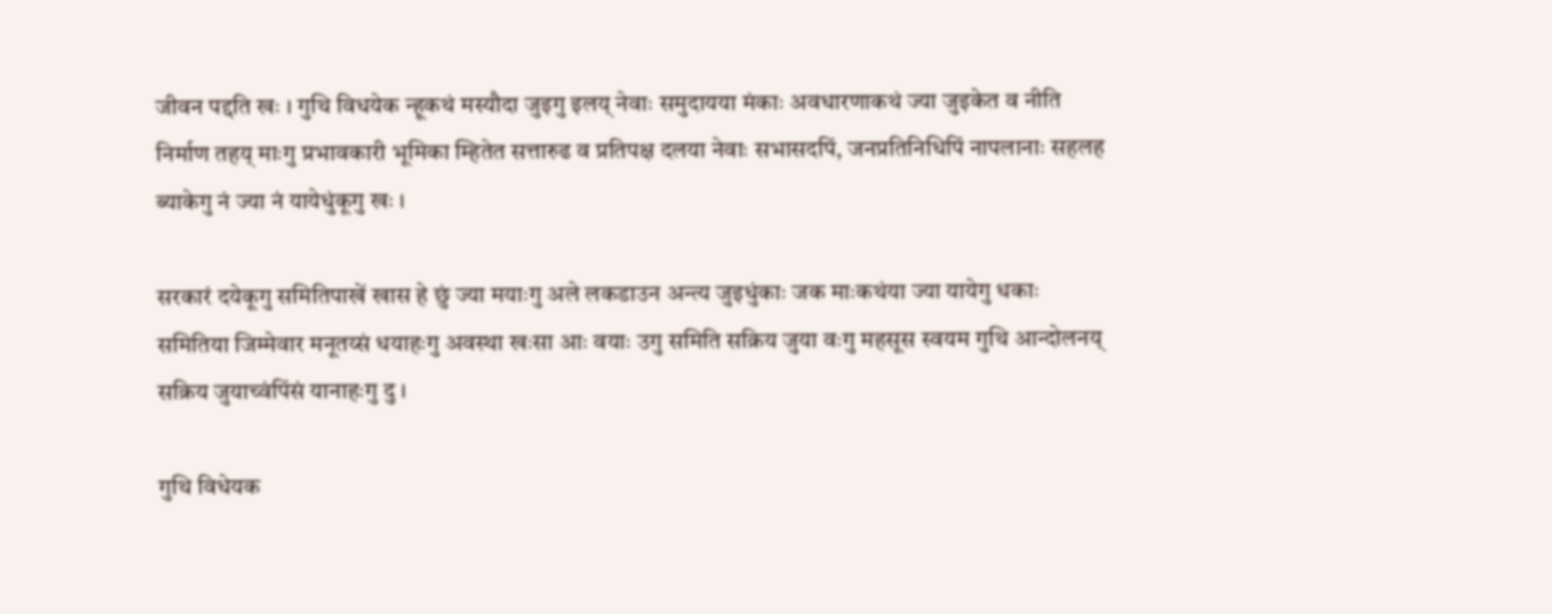जीवन पद्दति खः । गुथि विधयेक न्हूकथं मस्यौदा जुइगु इलय् नेवाः समुदायया मंकाः अवधारणाकथं ज्या जुइकेत व नीति निर्माण तहय् माःगु प्रभावकारी भूमिका म्हितेत सत्तारुढ व प्रतिपक्ष दलया नेवाः सभासदपिं, जनप्रतिनिधिपिं नापलानाः सहलह ब्याकेगु नं ज्या नं यायेधुंकूगु खः ।

सरकारं दयेकूगु समितिपाखें खास हे छुं ज्या मयाःगु अले लकडाउन अन्त्य जुइधुंकाः जक माःकथंया ज्या यायेगु धकाः समितिया जिम्मेवार मनूतय्सं धयाहःगु अवस्था खःसा आः वयाः उगु समिति सक्रिय जुया वःगु महसूस स्वयम गुथि आन्दोलनय् सक्रिय जुयाच्वंपिंसं यानाहःगु दु ।

गुथि विधेयक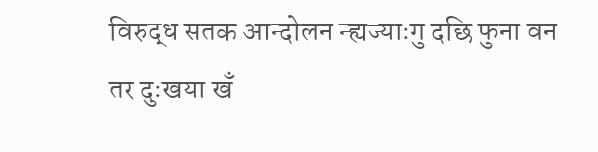विरुद्ध सतक आन्दोलन न्ह्यज्याःगु दछि फुना वन तर दुःखया खँ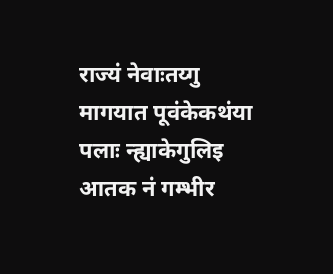राज्यं नेवाःतय्गु मागयात पूवंकेकथंया पलाः न्ह्याकेगुलिइ आतक नं गम्भीर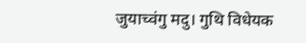जुयाच्वंगु मदु। गुथि विधेयक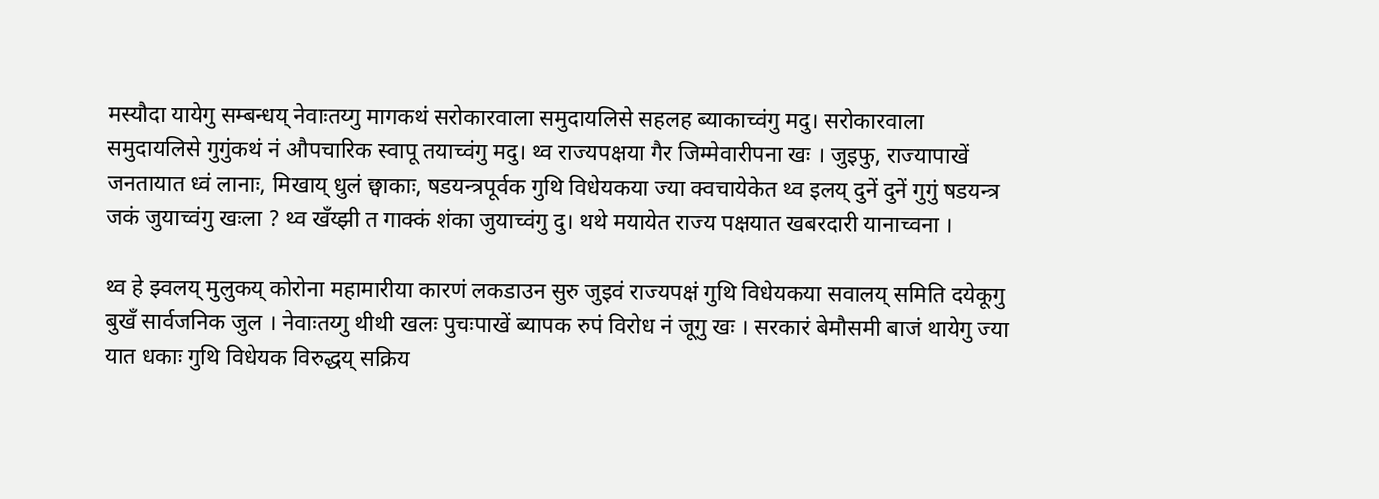मस्यौदा यायेगु सम्बन्धय् नेवाःतय्गु मागकथं सरोकारवाला समुदायलिसे सहलह ब्याकाच्वंगु मदु। सरोकारवाला समुदायलिसे गुगुंकथं नं औपचारिक स्वापू तयाच्वंगु मदु। थ्व राज्यपक्षया गैर जिम्मेवारीपना खः । जुइफु, राज्यापाखें जनतायात ध्वं लानाः, मिखाय् धुलं छ्वाकाः, षडयन्त्रपूर्वक गुथि विधेयकया ज्या क्वचायेकेत थ्व इलय् दुनें दुनें गुगुं षडयन्त्र जकं जुयाच्वंगु खःला ? थ्व खँय्झी त गाक्कं शंका जुयाच्वंगु दु। थथे मयायेत राज्य पक्षयात खबरदारी यानाच्वना ।

थ्व हे झ्वलय् मुलुकय् कोरोना महामारीया कारणं लकडाउन सुरु जुइवं राज्यपक्षं गुथि विधेयकया सवालय् समिति दयेकूगु बुखँ सार्वजनिक जुल । नेवाःतय्गु थीथी खलः पुचःपाखें ब्यापक रुपं विरोध नं जूगु खः । सरकारं बेमौसमी बाजं थायेगु ज्या यात धकाः गुथि विधेयक विरुद्धय् सक्रिय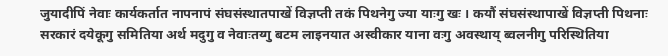जुयादीपिं नेवाः कार्यकर्तात नापनापं संघसंस्थातपाखें विज्ञप्ती तकं पिथनेगु ज्या याःगु खः । कयौं संघसंस्थापाखें विज्ञप्ती पिथनाः सरकारं दयेकूगु समितिया अर्थ मदुगु व नेवाःतय्गु बटम लाइनयात अस्वीकार याना वःगु अवस्थाय् ब्वलनीगु परिस्थितिया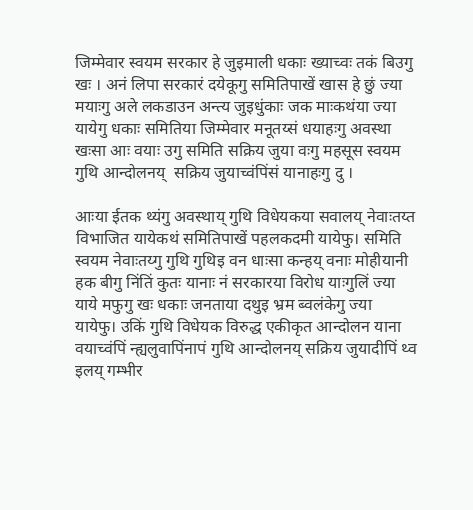जिम्मेवार स्वयम सरकार हे जुइमाली धकाः ख्याच्वः तकं बिउगु खः । अनं लिपा सरकारं दयेकूगु समितिपाखें खास हे छुं ज्या मयाःगु अले लकडाउन अन्त्य जुइधुंकाः जक माःकथंया ज्या यायेगु धकाः समितिया जिम्मेवार मनूतय्सं धयाहःगु अवस्था खःसा आः वयाः उगु समिति सक्रिय जुया वःगु महसूस स्वयम गुथि आन्दोलनय्  सक्रिय जुयाच्वंपिंसं यानाहःगु दु ।

आःया ईतक थ्यंगु अवस्थाय् गुथि विधेयकया सवालय् नेवाःतय्त विभाजित यायेकथं समितिपाखें पहलकदमी यायेफु। समिति स्वयम नेवाःतय्गु गुथि गुथिइ वन धाःसा कन्हय् वनाः मोहीयानी हक बीगु निंतिं कुतः यानाः नं सरकारया विरोध याःगुलिं ज्या याये मफुगु खः धकाः जनताया दथुइ भ्रम ब्वलंकेगु ज्या यायेफु। उकिं गुथि विधेयक विरुद्ध एकीकृत आन्दोलन याना वयाच्वंपिं न्ह्यलुवापिंनापं गुथि आन्दोलनय् सक्रिय जुयादीपिं थ्व इलय् गम्भीर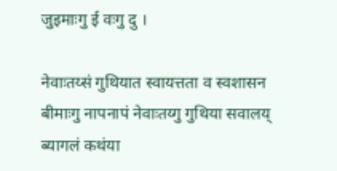जुइमाःगु ई वःगु दु ।

नेवाःतय्सं गुथियात स्वायत्तता व स्वशासन बीमाःगु नापनापं नेवाःतय्गु गुथिया सवालय् ब्यागलं कथंया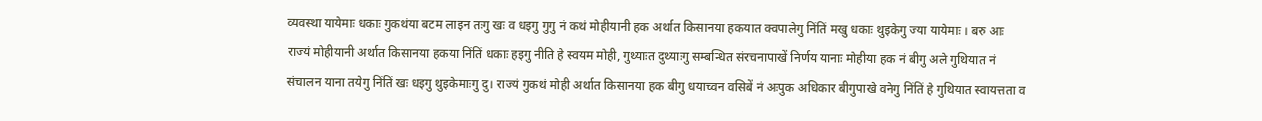व्यवस्था यायेमाः धकाः गुकथंया बटम लाइन तःगु खः व धइगु गुगु नं कथं मोहीयानी हक अर्थात किसानया हकयात क्वपालेगु निंतिं मखु धकाः थुइकेगु ज्या यायेमाः । बरु आः राज्यं मोहीयानी अर्थात किसानया हकया निंतिं धकाः हइगु नीति हे स्वयम मोही, गुथ्याःत दुथ्याःगु सम्बन्धित संरचनापाखें निर्णय यानाः मोहीया हक नं बीगु अले गुथियात नं संचालन याना तयेगु निंतिं खः धइगु थुइकेमाःगु दु। राज्यं गुकथं मोही अर्थात किसानया हक बीगु धयाच्वन वसिबें नं अःपुक अधिकार बीगुपाखे वनेगु निंतिं हे गुथियात स्वायत्तता व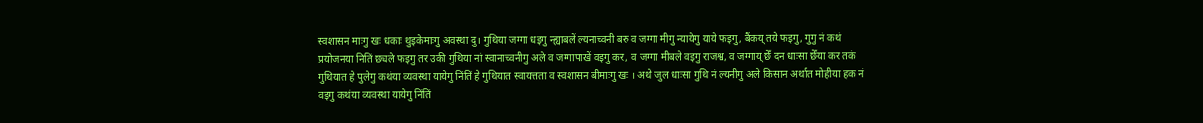स्वशासन माःगु खः धकाः थुइकेमाःगु अवस्था दु। गुथिया जग्गा धइगु न्ह्याबलें ल्यनाच्वनी बरु व जग्गा मीगु न्यायेगु याये फइगु, बैंकय् तये फइगु, गुगु नं कथं प्रयोजनया नितिं छ्यले फइगु तर उकी गुथिया नां स्वानाच्वनीगु अले व जग्गापाखें वइगु कर, व जग्गा मीबले वइगु राजश्व, व जग्गाय् छेँ दन धाःसा छेँया कर तकं गुथियात हे पुलेगु कथंया व्यवस्था यायेगु निंतिं हे गुथियात स्वायत्तता व स्वशासन बीमाःगु खः । अथे जुल धाःसा गुथि नं ल्यनीगु अले किसान अर्थात मोहीया हक नं वइगु कथंया व्यवस्था यायेगु निंतिं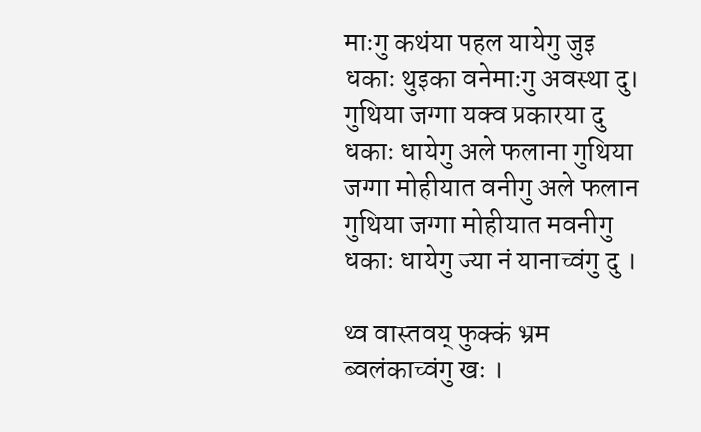माःगु कथंया पहल यायेगु जुइ धकाः थुइका वनेमाःगु अवस्था दु। गुथिया जग्गा यक्व प्रकारया दु धकाः धायेगु अले फलाना गुथिया जग्गा मोहीयात वनीगु अले फलान गुथिया जग्गा मोहीयात मवनीगु धकाः धायेगु ज्या नं यानाच्वंगु दु ।

थ्व वास्तवय् फुक्कं भ्रम ब्वलंकाच्वंगु खः ।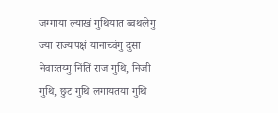जग्गाया ल्याखं गुथियात ब्वथलेगु ज्या राज्यपक्षं यानाच्वंगु दुसा नेवाःतय्गु निंतिं राज गुथि, निजी गुथि, छुट गुथि लगायतया गुथि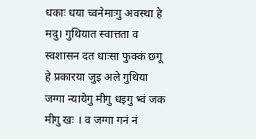धकाः धया च्वनेमाःगु अवस्था हे मदु। गुथियात स्वात्तता व स्वशासन दत धाःसा फुक्कं छगू हे प्रकारया जुइ अले गुथिया जग्गा न्यायेगु मीगु धइगु भ्वं जक मीगु खः । व जग्गा गनं नं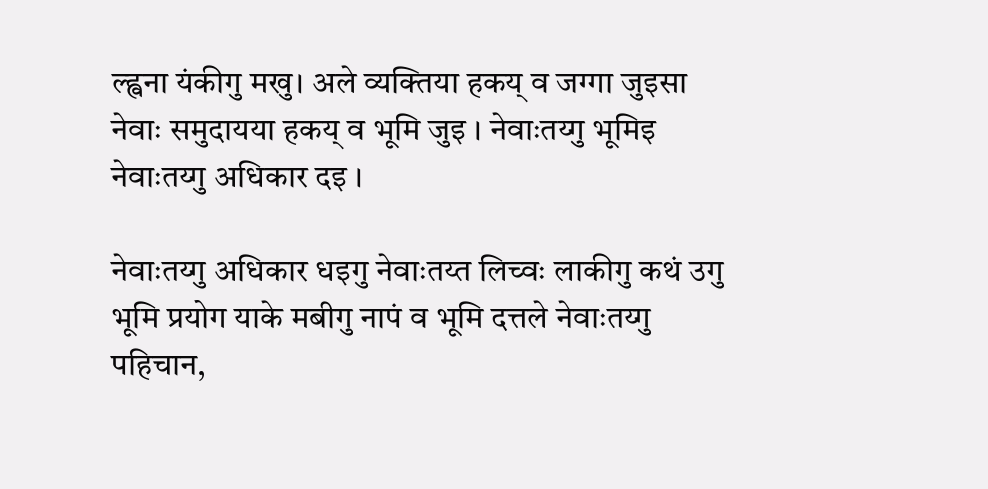ल्ह्वना यंकीगु मखु। अले व्यक्तिया हकय् व जग्गा जुइसा नेवाः समुदायया हकय् व भूमि जुइ । नेवाःतय्गु भूमिइ नेवाःतय्गु अधिकार दइ ।

नेवाःतय्गु अधिकार धइगु नेवाःतय्त लिच्वः लाकीगु कथं उगु भूमि प्रयोग याके मबीगु नापं व भूमि दत्तले नेवाःतय्गु पहिचान,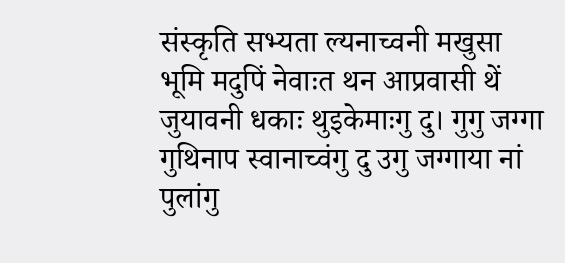संस्कृति सभ्यता ल्यनाच्वनी मखुसा भूमि मदुपिं नेवाःत थन आप्रवासी थें जुयावनी धकाः थुइकेमाःगु दु। गुगु जग्गा गुथिनाप स्वानाच्वंगु दु उगु जग्गाया नां पुलांगु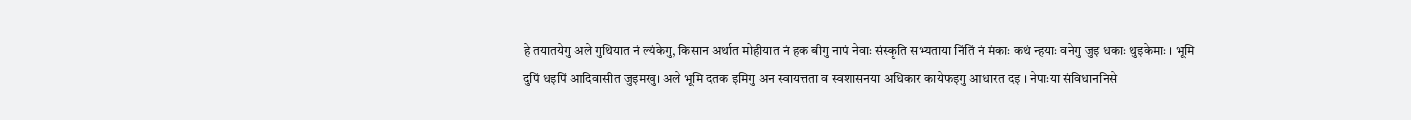हे तयातयेगु अले गुथियात नं ल्यंकेगु, किसान अर्थात मोहीयात नं हक बीगु नापं नेवाः संस्कृति सभ्यताया निंतिं नं मंकाः कथं न्हयाः वनेगु जुइ धकाः थुइकेमाः । भूमि दुपिं धइपिं आदिवासीत जुइमखु। अले भूमि दतक इमिगु अन स्वायत्तता व स्वशासनया अधिकार कायेफइगु आधारत दइ । नेपाःया संविधाननिसे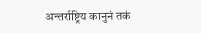अन्तर्राष्ट्रिय कानुनं तकं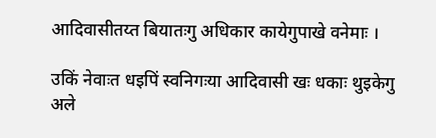आदिवासीतय्त बियातःगु अधिकार कायेगुपाखे वनेमाः ।

उकिं नेवाःत धइपिं स्वनिगःया आदिवासी खः धकाः थुइकेगु अले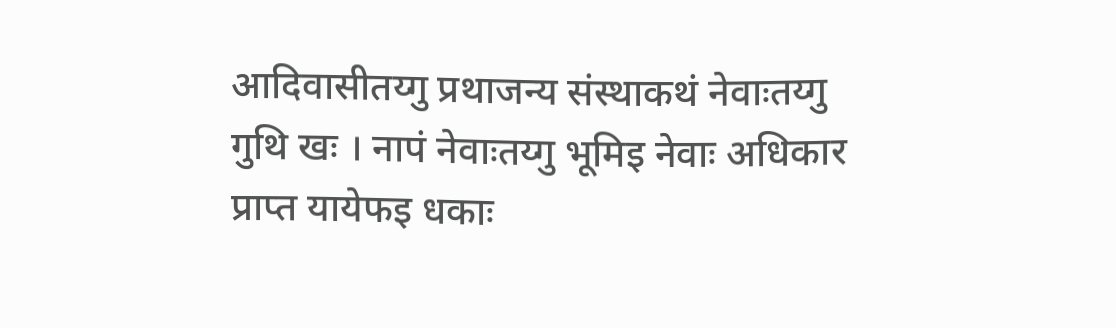आदिवासीतय्गु प्रथाजन्य संस्थाकथं नेवाःतय्गु गुथि खः । नापं नेवाःतय्गु भूमिइ नेवाः अधिकार प्राप्त यायेफइ धकाः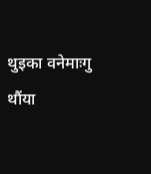थुइका वनेमाःगु थौंया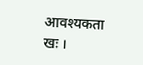आवश्यकता खः ।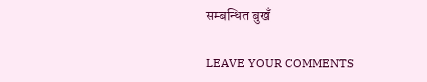सम्बन्धित बुखँ

LEAVE YOUR COMMENTS